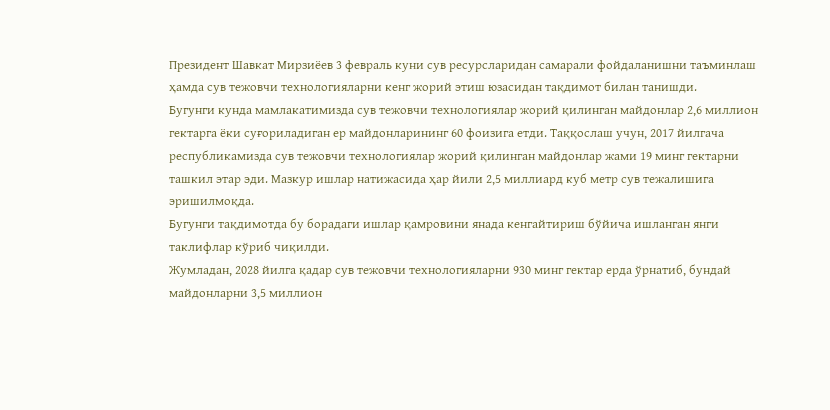Президент Шавкат Мирзиёев 3 февраль куни сув ресурсларидан самарали фойдаланишни таъминлаш ҳамда сув тежовчи технологияларни кенг жорий этиш юзасидан тақдимот билан танишди.
Бугунги кунда мамлакатимизда сув тежовчи технологиялар жорий қилинган майдонлар 2,6 миллион гектарга ёки суғориладиган ер майдонларининг 60 фоизига етди. Таққослаш учун, 2017 йилгача республикамизда сув тежовчи технологиялар жорий қилинган майдонлар жами 19 минг гектарни ташкил этар эди. Мазкур ишлар натижасида ҳар йили 2,5 миллиард куб метр сув тежалишига эришилмоқда.
Бугунги тақдимотда бу борадаги ишлар қамровини янада кенгайтириш бўйича ишланган янги таклифлар кўриб чиқилди.
Жумладан, 2028 йилга қадар сув тежовчи технологияларни 930 минг гектар ерда ўрнатиб, бундай майдонларни 3,5 миллион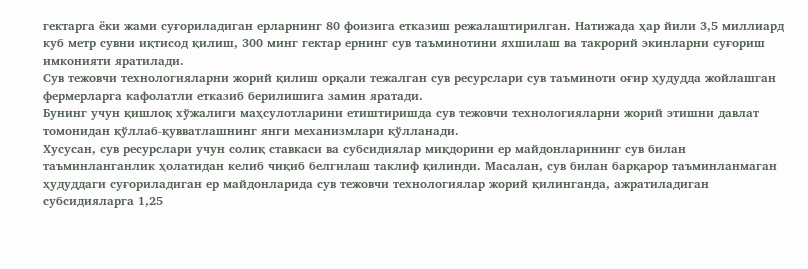гектарга ёки жами суғориладиган ерларнинг 80 фоизига етказиш режалаштирилган. Натижада ҳар йили 3,5 миллиард куб метр сувни иқтисод қилиш, 300 минг гектар ернинг сув таъминотини яхшилаш ва такрорий экинларни суғориш имконияти яратилади.
Сув тежовчи технологияларни жорий қилиш орқали тежалган сув ресурслари сув таъминоти оғир ҳудудда жойлашган фермерларга кафолатли етказиб берилишига замин яратади.
Бунинг учун қишлоқ хўжалиги маҳсулотларини етиштиришда сув тежовчи технологияларни жорий этишни давлат томонидан қўллаб-қувватлашнинг янги механизмлари қўлланади.
Хусусан, сув ресурслари учун солиқ ставкаси ва субсидиялар миқдорини ер майдонларининг сув билан таъминланганлик ҳолатидан келиб чиқиб белгилаш таклиф қилинди. Масалан, сув билан барқарор таъминланмаган ҳудуддаги суғориладиган ер майдонларида сув тежовчи технологиялар жорий қилинганда, ажратиладиган субсидияларга 1,25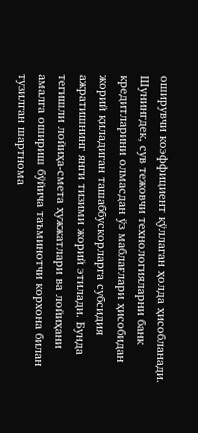оширувчи коэффициент қўллаган ҳолда ҳисобланади.
Шунингдек, сув тежовчи технологияларни банк кредитларини олмасдан ўз маблағлари ҳисобидан жорий қиладиган ташаббускорларга субсидия ажратишнинг янги тизими жорий этилади. Бунда тегишли лойиҳа-смета ҳужжатлари ва лойиҳани амалга ошириш бўйича таъминотчи корхона билан тузилган шартнома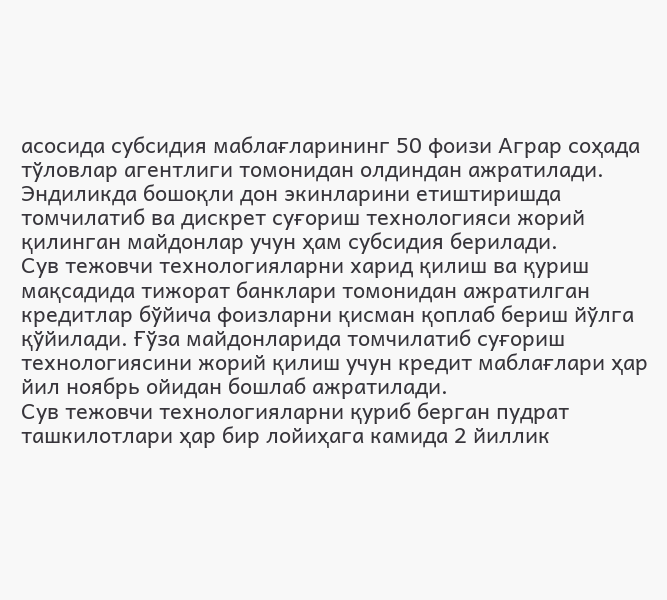асосида субсидия маблағларининг 50 фоизи Аграр соҳада тўловлар агентлиги томонидан олдиндан ажратилади.
Эндиликда бошоқли дон экинларини етиштиришда томчилатиб ва дискрет суғориш технологияси жорий қилинган майдонлар учун ҳам субсидия берилади.
Сув тежовчи технологияларни харид қилиш ва қуриш мақсадида тижорат банклари томонидан ажратилган кредитлар бўйича фоизларни қисман қоплаб бериш йўлга қўйилади. Ғўза майдонларида томчилатиб суғориш технологиясини жорий қилиш учун кредит маблағлари ҳар йил ноябрь ойидан бошлаб ажратилади.
Сув тежовчи технологияларни қуриб берган пудрат ташкилотлари ҳар бир лойиҳага камида 2 йиллик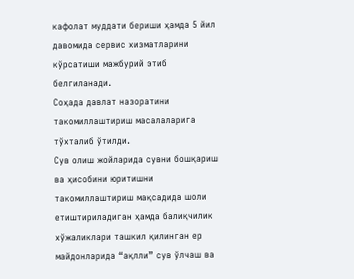кафолат муддати бериши ҳамда 5 йил давомида сервис хизматларини кўрсатиши мажбурий этиб белгиланади.
Соҳада давлат назоратини такомиллаштириш масалаларига тўхталиб ўтилди.
Сув олиш жойларида сувни бошқариш ва ҳисобини юритишни такомиллаштириш мақсадида шоли етиштириладиган ҳамда балиқчилик хўжаликлари ташкил қилинган ер майдонларида “ақлли” сув ўлчаш ва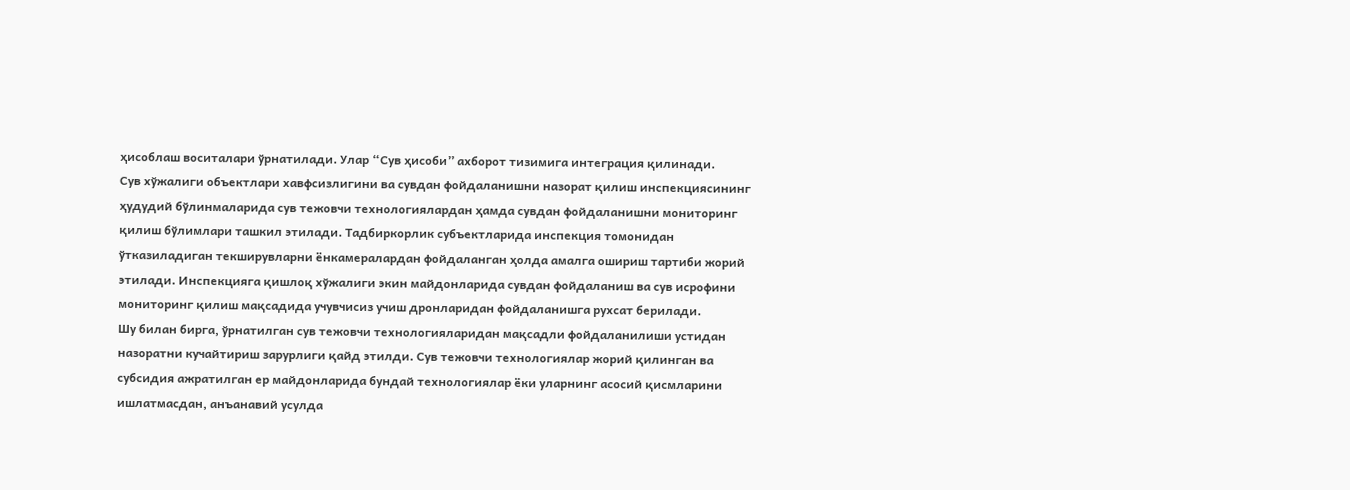ҳисоблаш воситалари ўрнатилади. Улар “Сув ҳисоби” ахборот тизимига интеграция қилинади.
Сув хўжалиги объектлари хавфсизлигини ва сувдан фойдаланишни назорат қилиш инспекциясининг ҳудудий бўлинмаларида сув тежовчи технологиялардан ҳамда сувдан фойдаланишни мониторинг қилиш бўлимлари ташкил этилади. Тадбиркорлик субъектларида инспекция томонидан ўтказиладиган текширувларни ёнкамералардан фойдаланган ҳолда амалга ошириш тартиби жорий этилади. Инспекцияга қишлоқ хўжалиги экин майдонларида сувдан фойдаланиш ва сув исрофини мониторинг қилиш мақсадида учувчисиз учиш дронларидан фойдаланишга рухсат берилади.
Шу билан бирга, ўрнатилган сув тежовчи технологияларидан мақсадли фойдаланилиши устидан назоратни кучайтириш зарурлиги қайд этилди. Сув тежовчи технологиялар жорий қилинган ва субсидия ажратилган ер майдонларида бундай технологиялар ёки уларнинг асосий қисмларини ишлатмасдан, анъанавий усулда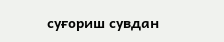суғориш сувдан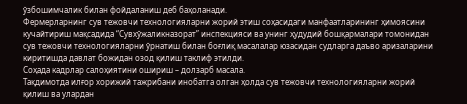ўзбошимчалик билан фойдаланиш деб баҳоланади.
Фермерларнинг сув тежовчи технологияларни жорий этиш соҳасидаги манфаатларининг ҳимоясини кучайтириш мақсадида “Сувхўжаликназорат” инспекцияси ва унинг ҳудудий бошқармалари томонидан сув тежовчи технологияларни ўрнатиш билан боғлиқ масалалар юзасидан судларга даъво аризаларини киритишда давлат божидан озод қилиш таклиф этилди.
Соҳада кадрлар салоҳиятини ошириш – долзарб масала.
Тақдимотда илғор хорижий тажрибани инобатга олган ҳолда сув тежовчи технологияларни жорий қилиш ва улардан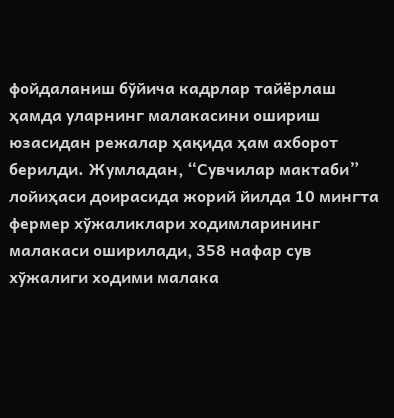фойдаланиш бўйича кадрлар тайёрлаш ҳамда уларнинг малакасини ошириш юзасидан режалар ҳақида ҳам ахборот берилди. Жумладан, “Сувчилар мактаби” лойиҳаси доирасида жорий йилда 10 мингта фермер хўжаликлари ходимларининг малакаси оширилади, 358 нафар сув хўжалиги ходими малака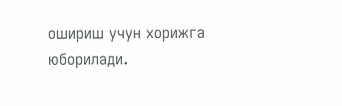ошириш учун хорижга юборилади.